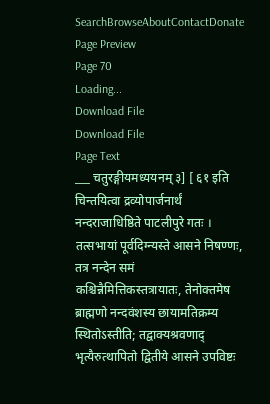SearchBrowseAboutContactDonate
Page Preview
Page 70
Loading...
Download File
Download File
Page Text
___ चतुरङ्गीयमध्ययनम् ३] [ ६१ इति चिन्तयित्वा द्रव्योपार्जनार्थं नन्दराजाधिष्ठिते पाटलीपुरे गतः । तत्सभायां पूर्वदिग्न्यस्ते आसने निषण्णः, तत्र नन्देन समं कश्चिन्नैमित्तिकस्तत्रायातः, तेनोक्तमेष ब्राह्मणो नन्दवंशस्य छायामतिक्रम्य स्थितोऽस्तीति; तद्वाक्यश्रवणाद् भृत्यैरुत्थापितो द्वितीये आसने उपविष्टः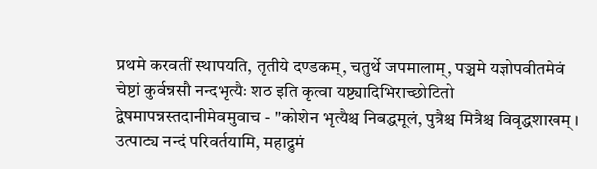प्रथमे करवतीं स्थापयति, तृतीये दण्डकम्, चतुर्थे जपमालाम्, पञ्चमे यज्ञोपवीतमेवं चेष्टां कुर्वन्नसौ नन्दभृत्यैः शठ इति कृत्वा यष्ट्यादिभिराच्छोटितो द्वेषमापन्नस्तदानीमेवमुवाच - "कोशेन भृत्यैश्च निबद्धमूलं, पुत्रैश्च मित्रैश्च विवृद्धशाखम् । उत्पाट्य नन्दं परिवर्तयामि, महाद्रुमं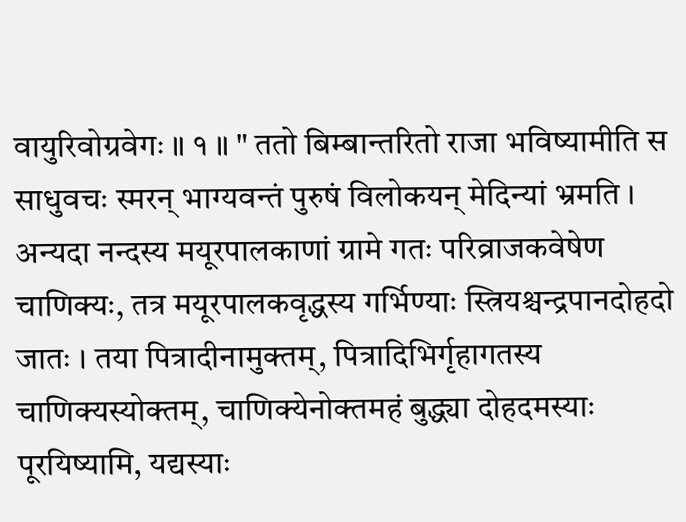वायुरिवोग्रवेगः ॥ १ ॥ " ततो बिम्बान्तरितो राजा भविष्यामीति स साधुवचः स्मरन् भाग्यवन्तं पुरुषं विलोकयन् मेदिन्यां भ्रमति । अन्यदा नन्दस्य मयूरपालकाणां ग्रामे गतः परिव्राजकवेषेण चाणिक्यः, तत्र मयूरपालकवृद्धस्य गर्भिण्याः स्त्रियश्चन्द्रपानदोहदो जातः । तया पित्रादीनामुक्तम्, पित्रादिभिर्गृहागतस्य चाणिक्यस्योक्तम्, चाणिक्येनोक्तमहं बुद्ध्या दोहदमस्याः पूरयिष्यामि, यद्यस्याः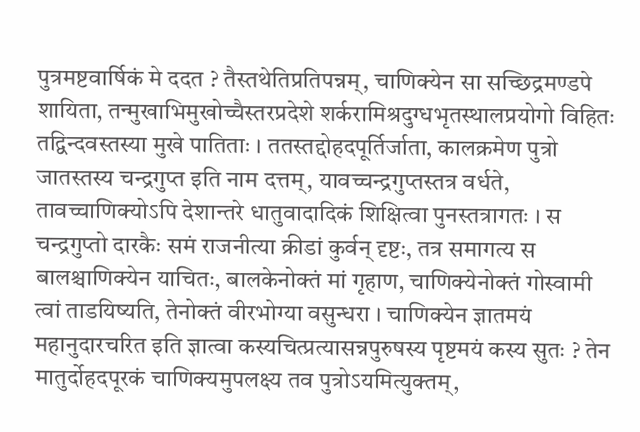पुत्रमष्टवार्षिकं मे ददत ? तैस्तथेतिप्रतिपन्नम्, चाणिक्येन सा सच्छिद्रमण्डपे शायिता, तन्मुखाभिमुखोच्चैस्तरप्रदेशे शर्करामिश्रदुग्धभृतस्थालप्रयोगो विहितः तद्विन्दवस्तस्या मुखे पातिताः । ततस्तद्दोहदपूर्तिर्जाता, कालक्रमेण पुत्रो जातस्तस्य चन्द्रगुप्त इति नाम दत्तम्, यावच्चन्द्रगुप्तस्तत्र वर्धते, तावच्चाणिक्योऽपि देशान्तरे धातुवादादिकं शिक्षित्वा पुनस्तत्रागतः । स चन्द्रगुप्तो दारकैः समं राजनीत्या क्रीडां कुर्वन् दृष्टः, तत्र समागत्य स बालश्चाणिक्येन याचितः, बालकेनोक्तं मां गृहाण, चाणिक्येनोक्तं गोस्वामी त्वां ताडयिष्यति, तेनोक्तं वीरभोग्या वसुन्धरा । चाणिक्येन ज्ञातमयं महानुदारचरित इति ज्ञात्वा कस्यचित्प्रत्यासन्नपुरुषस्य पृष्टमयं कस्य सुतः ? तेन मातुर्दोहदपूरकं चाणिक्यमुपलक्ष्य तव पुत्रोऽयमित्युक्तम्,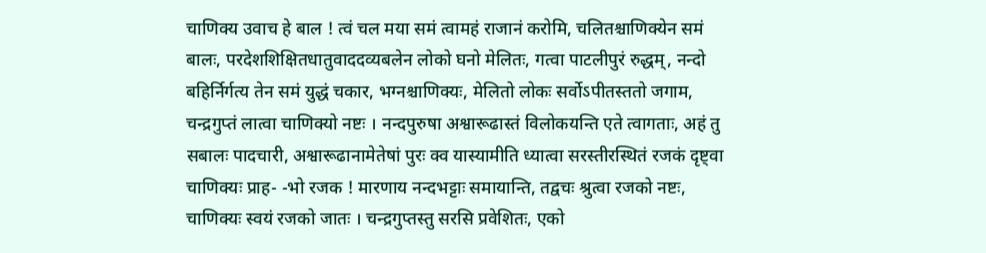चाणिक्य उवाच हे बाल ! त्वं चल मया समं त्वामहं राजानं करोमि, चलितश्चाणिक्येन समं बालः, परदेशशिक्षितधातुवाददव्यबलेन लोको घनो मेलितः, गत्वा पाटलीपुरं रुद्धम्, नन्दो बहिर्निर्गत्य तेन समं युद्धं चकार, भग्नश्चाणिक्यः, मेलितो लोकः सर्वोऽपीतस्ततो जगाम, चन्द्रगुप्तं लात्वा चाणिक्यो नष्टः । नन्दपुरुषा अश्वारूढास्तं विलोकयन्ति एते त्वागताः, अहं तु सबालः पादचारी, अश्वारूढानामेतेषां पुरः क्व यास्यामीति ध्यात्वा सरस्तीरस्थितं रजकं दृष्ट्वा चाणिक्यः प्राह- -भो रजक ! मारणाय नन्दभट्टाः समायान्ति, तद्वचः श्रुत्वा रजको नष्टः, चाणिक्यः स्वयं रजको जातः । चन्द्रगुप्तस्तु सरसि प्रवेशितः, एको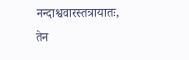नन्दाश्ववारस्तत्रायातः, तेन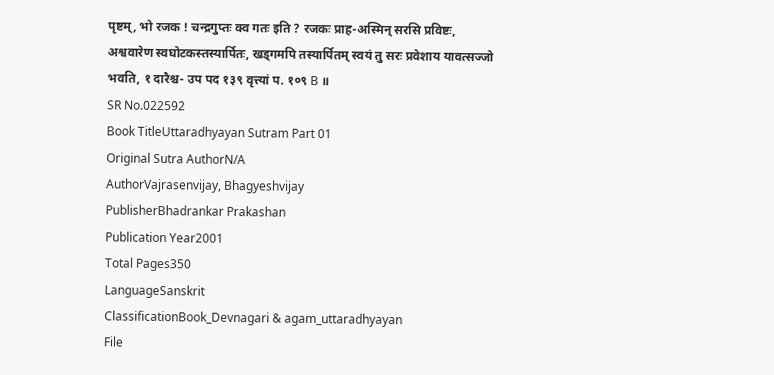पृष्टम्, भो रजक ! चन्द्रगुप्तः क्व गतः इति ? रजकः प्राह-अस्मिन् सरसि प्रविष्टः, अश्ववारेण स्वघोटकस्तस्यार्पितः, खड्गमपि तस्यार्पितम् स्वयं तु सरः प्रवेशाय यावत्सज्जो भवति, १ दारैश्च- उप पद १३९ वृत्त्यां प. १०९ B ॥
SR No.022592
Book TitleUttaradhyayan Sutram Part 01
Original Sutra AuthorN/A
AuthorVajrasenvijay, Bhagyeshvijay
PublisherBhadrankar Prakashan
Publication Year2001
Total Pages350
LanguageSanskrit
ClassificationBook_Devnagari & agam_uttaradhyayan
File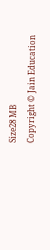Size28 MB
Copyright © Jain Education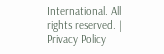International. All rights reserved. | Privacy Policy